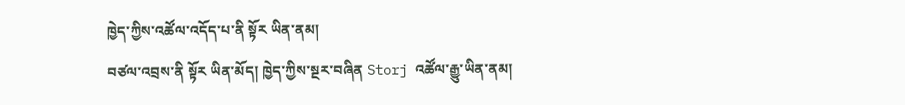ཁྱེད་ཀྱིས་འཚོལ་འདོད་པ་ནི སྟོར ཡིན་ནམ།
བཙལ་འབྲས་ནི སྟོར ཡིན་མོད། ཁྱེད་ཀྱིས་སྔར་བཞིན Storj འཚོལ་རྒྱུ་ཡིན་ནམ།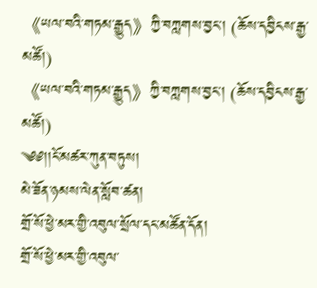《ཡལ་བའི་གཏམ་རྒྱུད》ཀྱི་བཀླགས་བྱང་། (ཆོས་དབྱིངས་རྒྱ་མཚོ།)
《ཡལ་བའི་གཏམ་རྒྱུད》ཀྱི་བཀླགས་བྱང་། (ཆོས་དབྱིངས་རྒྱ་མཚོ།)
༄༅།།ངོ་མཚར་ཀུན་བཏུས།
མེ་ཟོན་ཉམས་ལེན་སློབ་ཚན།
གྲོ་སོ་ཕྱེ་མར་གྱི་འབུལ་སྲོལ་དང་མཚོན་དོན།
གྲོ་སོ་ཕྱེ་མར་གྱི་འབུལ་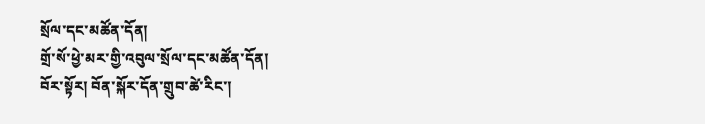སྲོལ་དང་མཚོན་དོན།
གྲོ་སོ་ཕྱེ་མར་གྱི་འབུལ་སྲོལ་དང་མཚོན་དོན།
བོར་སྟོར། བོན་སྐོར་དོན་གྲུབ་ཚེ་རིང་།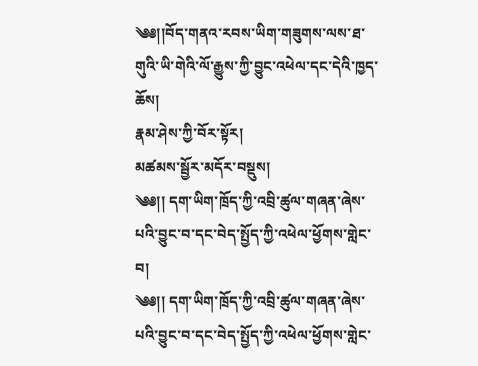༄༅།།བོད་གནའ་རབས་ཡིག་གཟུགས་ལས་ཐ་གུའི་ཡི་གེའི་ལོ་རྒྱུས་ཀྱི་བྱུང་འཕེལ་དང་དེའི་ཁྱད་ཆོས།
རྣམ་ཤེས་ཀྱི་བོར་སྟོར།
མཚམས་སྦྱོར་མདོར་བསྡུས།
༄༅།། དག་ཡིག་ཁྲོད་ཀྱི་འབྲི་ཚུལ་གཞན་ཞེས་པའི་བྱུང་བ་དང་བེད་སྤྱོད་ཀྱི་འཕེལ་ཕྱོགས་གླེང་བ།
༄༅།། དག་ཡིག་ཁྲོད་ཀྱི་འབྲི་ཚུལ་གཞན་ཞེས་པའི་བྱུང་བ་དང་བེད་སྤྱོད་ཀྱི་འཕེལ་ཕྱོགས་གླེང་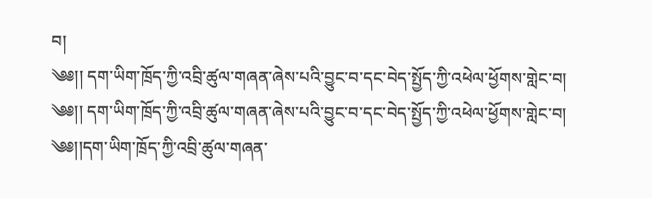བ།
༄༅།། དག་ཡིག་ཁྲོད་ཀྱི་འབྲི་ཚུལ་གཞན་ཞེས་པའི་བྱུང་བ་དང་བེད་སྤྱོད་ཀྱི་འཕེལ་ཕྱོགས་གླེང་བ།
༄༅།། དག་ཡིག་ཁྲོད་ཀྱི་འབྲི་ཚུལ་གཞན་ཞེས་པའི་བྱུང་བ་དང་བེད་སྤྱོད་ཀྱི་འཕེལ་ཕྱོགས་གླེང་བ།
༄༅།།དག་ཡིག་ཁྲོད་ཀྱི་འབྲི་ཚུལ་གཞན་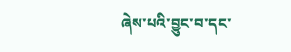ཞེས་པའི་བྱུང་བ་དང་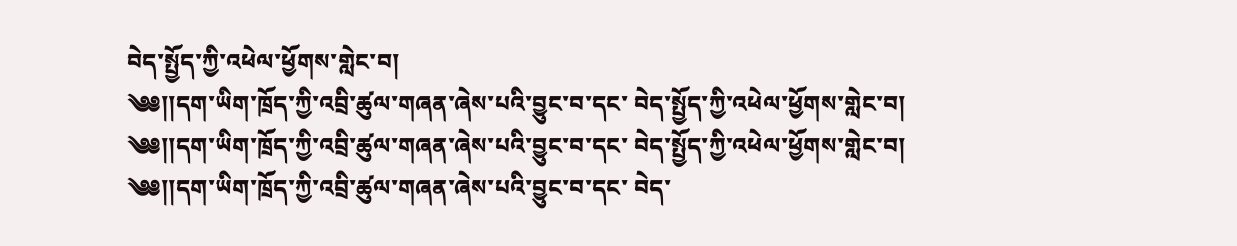བེད་སྤྱོད་ཀྱི་འཕེལ་ཕྱོགས་གླེང་བ།
༄༅།།དག་ཡིག་ཁྲོད་ཀྱི་འབྲི་ཚུལ་གཞན་ཞེས་པའི་བྱུང་བ་དང་ བེད་སྤྱོད་ཀྱི་འཕེལ་ཕྱོགས་གླེང་བ།
༄༅།།དག་ཡིག་ཁྲོད་ཀྱི་འབྲི་ཚུལ་གཞན་ཞེས་པའི་བྱུང་བ་དང་ བེད་སྤྱོད་ཀྱི་འཕེལ་ཕྱོགས་གླེང་བ།
༄༅།།དག་ཡིག་ཁྲོད་ཀྱི་འབྲི་ཚུལ་གཞན་ཞེས་པའི་བྱུང་བ་དང་ བེད་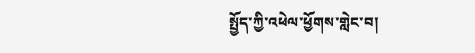སྤྱོད་ཀྱི་འཕེལ་ཕྱོགས་གླེང་བ།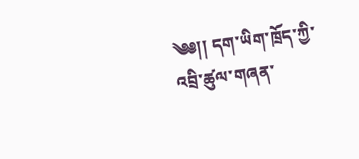༄༅།། དག་ཡིག་ཁྲོད་ཀྱི་འབྲི་ཚུལ་གཞན་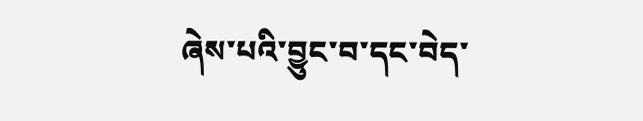ཞེས་པའི་བྱུང་བ་དང་བེད་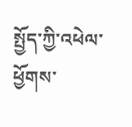སྤྱོད་ཀྱི་འཕེལ་ཕྱོགས་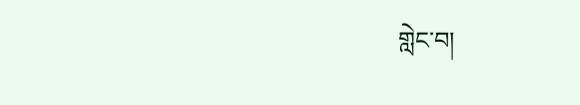གླེང་བ།